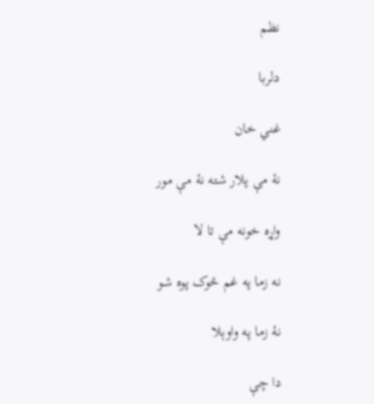نظم

دلربا

غني خان

نۀ مې پلار شته نۀ مې مور

واړه خونه مې تا لا

نه زما په غم څوک پوه شو

نۀ زما په واوېلا

دا چې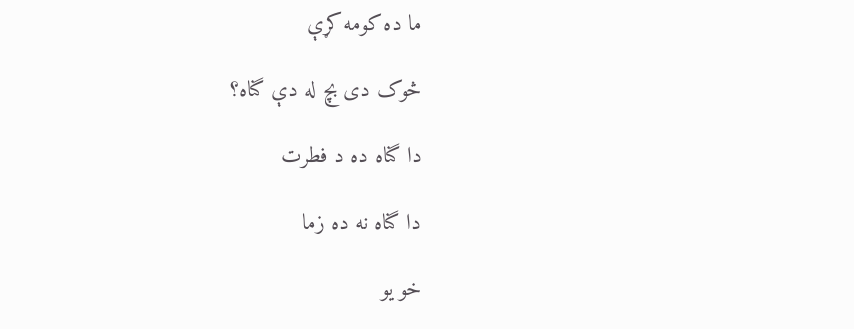ما ده کومه کړې

څوک دی بچ له دې گناه؟

دا گناه ده د فطرت

دا گناه نه ده زما

خو يو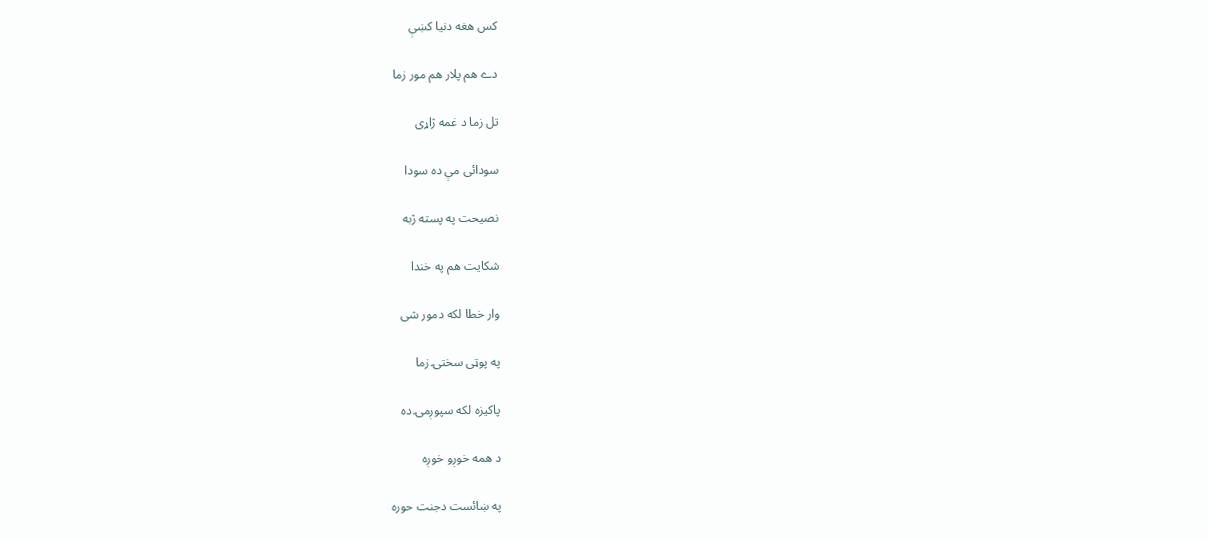کس هغه دنيا کښې

دے هم پلار هم مور زما

تل زما د غمه ژاړی

سودائی مې ده سودا

نصيحت په پسته ژبه

شکايت هم په خندا

وار خطا لکه دمور شی

په پوټی سختۍ زما

پاکيزه لکه سپوږمۍ ده

د همه خوږو خوږه

په ښائست دجنت حوره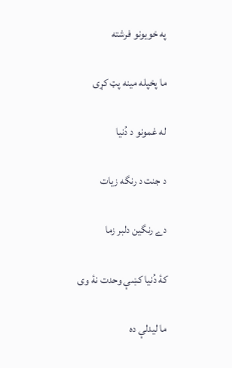په خويونو فرشته

ما پخپله مينه پټ کړی

له غمونو د دُنيا

د جنت د رنگه زيات

دے رنگين دلبر زما

کۀ دُنيا کښې وحدت نۀ وی

ما ليدلې ده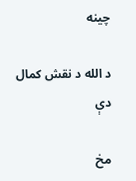چينه

د الله د نقش کمال دې

مخ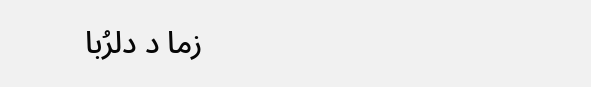زما د دلرُبا